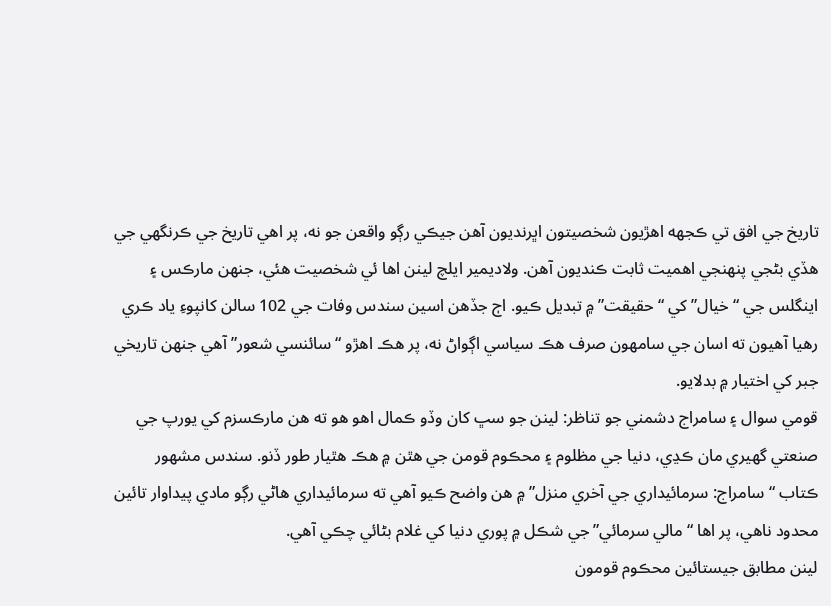تاريخ جي افق تي ڪجهه اهڙيون شخصيتون اڀرنديون آهن جيڪي رڳو واقعن جو نه، پر اهي تاريخ جي ڪرنگهي جي هڏي بڻجي پنهنجي اهميت ثابت ڪنديون آهن. ولاديمير ايلچ لينن اها ئي شخصيت هئي، جنهن مارڪس ۽ اينگلس جي “خيال” کي “حقيقت” ۾ تبديل ڪيو. اڄ جڏهن اسين سندس وفات جي 102 سالن کانپوءِ ياد ڪري رهيا آهيون ته اسان جي سامهون صرف هڪ سياسي اڳواڻ نه، پر هڪ اهڙو “سائنسي شعور” آهي جنهن تاريخي جبر کي اختيار ۾ بدلايو.
قومي سوال ۽ سامراج دشمني جو تناظر: لينن جو سڀ کان وڏو ڪمال اهو هو ته هن مارڪسزم کي يورپ جي صنعتي گهيري مان ڪڍي، دنيا جي مظلوم ۽ محڪوم قومن جي هٿن ۾ هڪ هٿيار طور ڏنو. سندس مشهور ڪتاب “سامراج: سرمائيداري جي آخري منزل” ۾ هن واضح ڪيو آهي ته سرمائيداري هاڻي رڳو مادي پيداوار تائين محدود ناهي، پر اها “مالي سرمائي” جي شڪل ۾ پوري دنيا کي غلام بڻائي چڪي آهي.
لينن مطابق جيستائين محڪوم قومون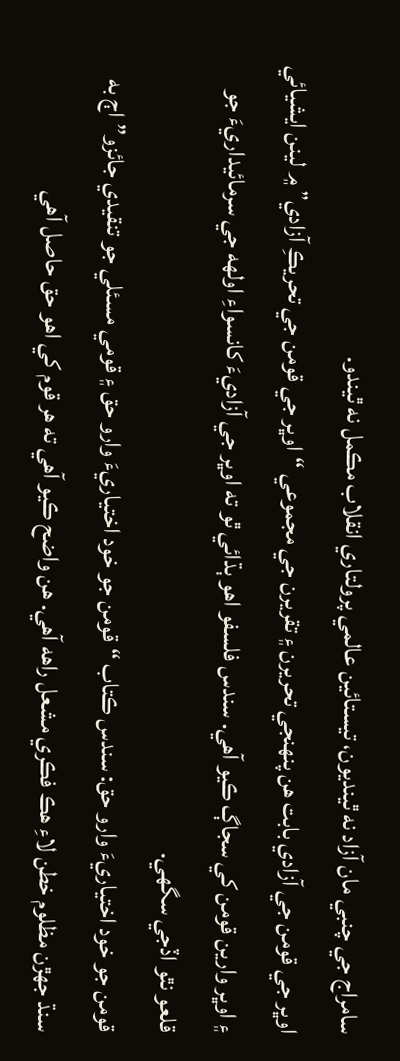سامراج جي چنبي مان آزاد نه ٿينديون، تيستائين عالمي پرولتاري انقلاب مڪمل نه ٿيندو.
اوڀر جي قومن جي آزادي بابت هن پنهنجي تحريرن ۽ تقريرن جي مجموعي “اوڀر جي قومن جي تحريڪِ آزادي” ۾ لينن ايشيائي ۽ اوڀر وارين قومن کي سجاڳ ڪيو آهي. سندس فلسفو اهو ٻڌائي ٿو ته اوڀر جي آزاديءَ کانسواءِ اولهه جي سرمائيداريءَ جو قلعو نٿو اڏجي سگهي.
قومن جو خود اختياريءَ وارو حق: سندس ڪتاب “قومن جو خود اختياريءَ وارو حق ۽ قومي مسئلي جو تنقيدي جائزو” اڄ به سنڌ جهڙن مظلوم خطن لاءِ هڪ فڪري مشعل راهه آهي. هن واضح ڪيو آهي ته هر قوم کي اهو حق حاصل آهي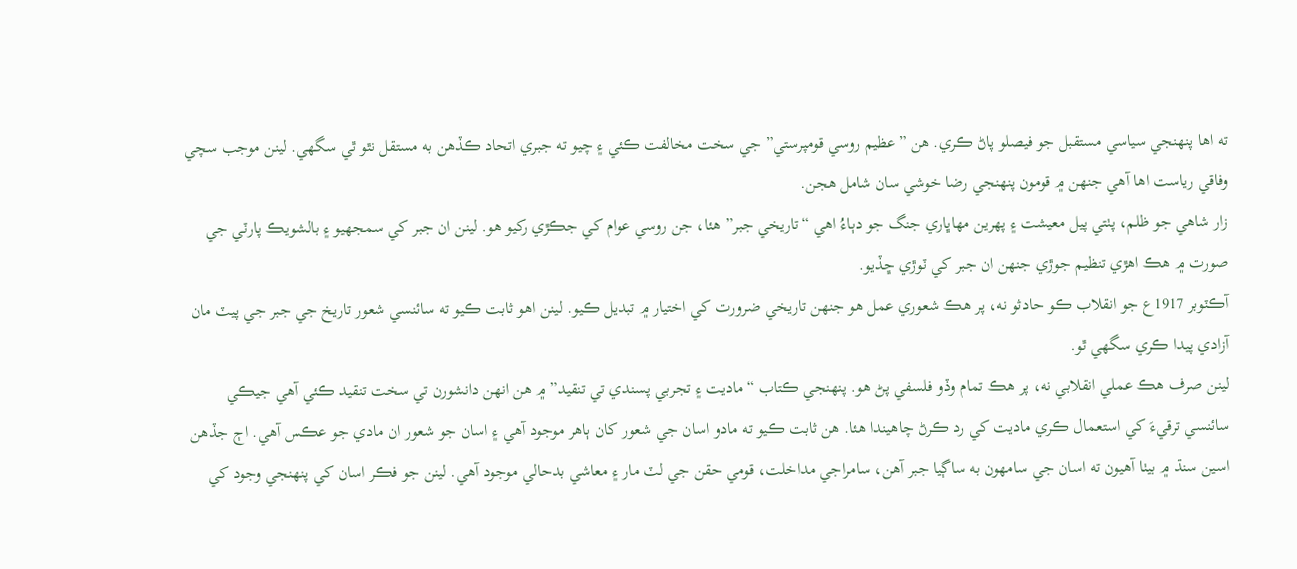ته اها پنهنجي سياسي مستقبل جو فيصلو پاڻ ڪري. هن ”عظيم روسي قومپرستي” جي سخت مخالفت ڪئي ۽ چيو ته جبري اتحاد ڪڏهن به مستقل نٿو ٿي سگهي. لينن موجب سچي وفاقي رياست اها آهي جنهن ۾ قومون پنهنجي رضا خوشي سان شامل هجن.
زار شاهي جو ظلم، پٺتي پيل معيشت ۽ پهرين مهاڀاري جنگ جو دٻاءُ اهي “تاريخي جبر” هئا، جن روسي عوام کي جڪڙي رکيو هو. لينن ان جبر کي سمجهيو ۽ بالشويڪ پارٽي جي صورت ۾ هڪ اهڙي تنظيم جوڙي جنهن ان جبر کي ٽوڙي ڇڏيو.
آڪٽوبر 1917ع جو انقلاب ڪو حادثو نه، پر هڪ شعوري عمل هو جنهن تاريخي ضرورت کي اختيار ۾ تبديل ڪيو. لينن اهو ثابت ڪيو ته سائنسي شعور تاريخ جي جبر جي پيٽ مان آزادي پيدا ڪري سگهي ٿو.
لينن صرف هڪ عملي انقلابي نه، پر هڪ تمام وڏو فلسفي پڻ هو. پنهنجي ڪتاب “ماديت ۽ تجربي پسندي تي تنقيد” ۾ هن انهن دانشورن تي سخت تنقيد ڪئي آهي جيڪي سائنسي ترقيءَ کي استعمال ڪري ماديت کي رد ڪرڻ چاهيندا هئا. هن ثابت ڪيو ته مادو اسان جي شعور کان ٻاهر موجود آهي ۽ اسان جو شعور ان مادي جو عڪس آهي. اڄ جڏهن اسين سنڌ ۾ بيٺا آهيون ته اسان جي سامهون به ساڳيا جبر آهن، سامراجي مداخلت، قومي حقن جي لٽ مار ۽ معاشي بدحالي موجود آهي. لينن جو فڪر اسان کي پنهنجي وجود کي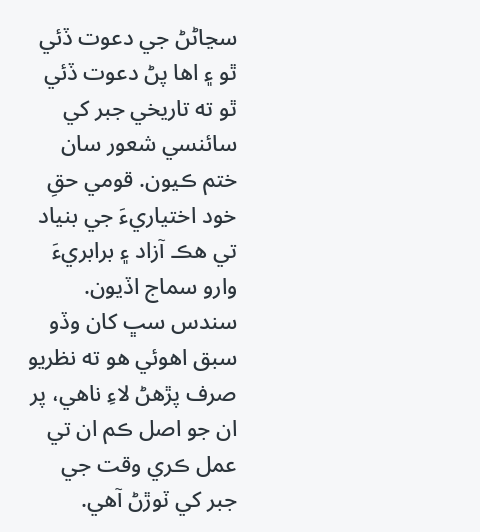سڃاڻڻ جي دعوت ڏئي ٿو ۽ اها پڻ دعوت ڏئي ٿو ته تاريخي جبر کي سائنسي شعور سان ختم ڪيون. قومي حقِ خود اختياريءَ جي بنياد تي هڪ آزاد ۽ برابريءَ وارو سماج اڏيون. سندس سڀ کان وڏو سبق اهوئي هو ته نظريو صرف پڙهڻ لاءِ ناهي، پر ان جو اصل ڪم ان تي عمل ڪري وقت جي جبر کي ٽوڙڻ آهي.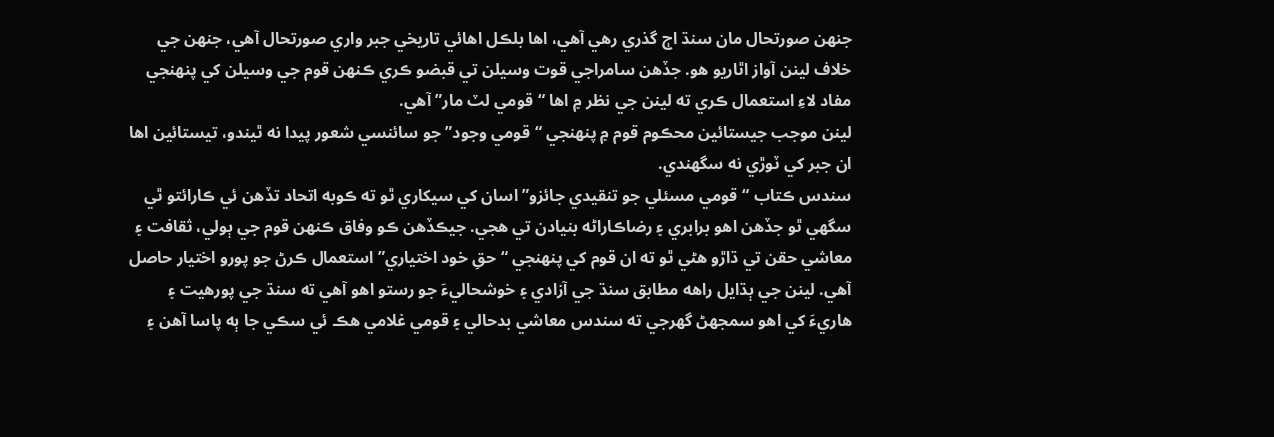جنهن صورتحال مان سنڌ اڄ گذري رهي آهي، اها بلڪل اهائي تاريخي جبر واري صورتحال آهي، جنهن جي خلاف لينن آواز اٿاريو هو. جڏهن سامراجي قوت وسيلن تي قبضو ڪري ڪنهن قوم جي وسيلن کي پنهنجي مفاد لاءِ استعمال ڪري ته لينن جي نظر ۾ اها “قومي لٽ مار” آهي.
لينن موجب جيستائين محڪوم قوم ۾ پنهنجي “قومي وجود” جو سائنسي شعور پيدا نه ٿيندو، تيستائين اها ان جبر کي ٽوڙي نه سگهندي.
سندس ڪتاب “قومي مسئلي جو تنقيدي جائزو” اسان کي سيکاري ٿو ته ڪوبه اتحاد تڏهن ئي ڪارائتو ٿي سگهي ٿو جڏهن اهو برابري ۽ رضاڪاراڻه بنيادن تي هجي. جيڪڏهن ڪو وفاق ڪنهن قوم جي ٻولي، ثقافت ۽ معاشي حقن تي ڌاڙو هڻي ٿو ته ان قوم کي پنهنجي “حقِ خود اختياري” استعمال ڪرڻ جو پورو اختيار حاصل آهي. لينن جي ٻڌايل راهه مطابق سنڌ جي آزادي ۽ خوشحاليءَ جو رستو اهو آهي ته سنڌ جي پورهيت ۽ هاريءَ کي اهو سمجهڻ گهرجي ته سندس معاشي بدحالي ۽ قومي غلامي هڪ ئي سڪي جا ٻه پاسا آهن ۽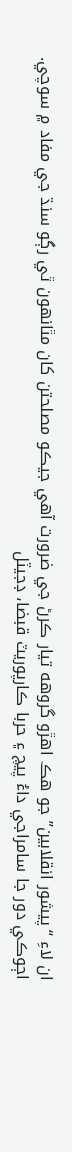ان لاءِ “پيشور انقلابين” جو هڪ اهڙو گروهه تيار ڪرڻ جي ضرورت آهي جيڪو مصلحتن کان مٿانهون ٿي رڳو سنڌ جي مفاد ۾ سوچي.
اڄوڪي دور جا سامراجي داءُ پيچ ۽ حربا ڪارپوريٽ قبضا، ڊجيٽل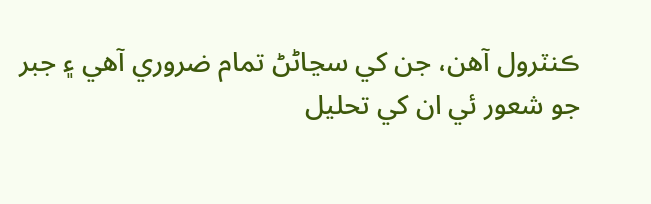ڪنٽرول آهن، جن کي سڃاڻڻ تمام ضروري آهي ۽ جبر جو شعور ئي ان کي تحليل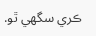ڪري سگهي ٿو.